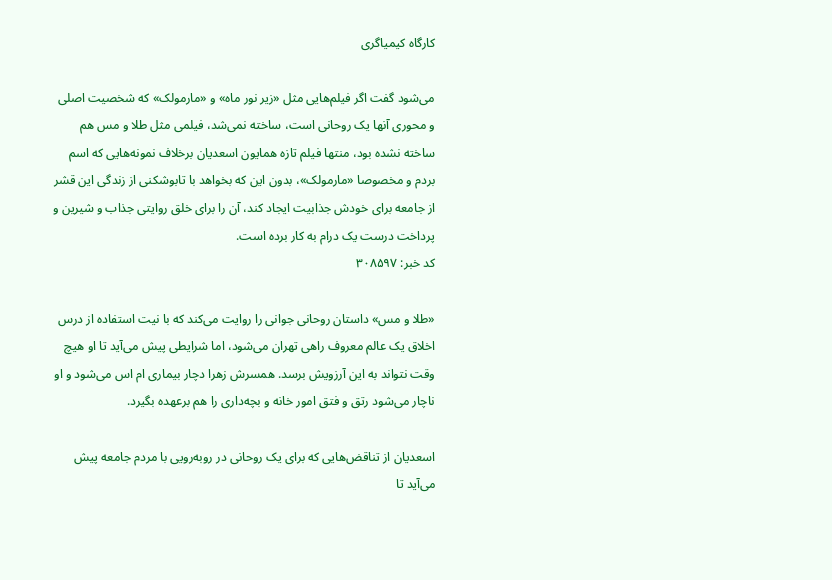کارگاه کیمیاگری

می‌شود گفت اگر فیلم‌هایی مثل «زیر نور ماه» و «مارمولک» که شخصیت اصلی و محوری آنها یک روحانی است، ساخته نمی‌شد، فیلمی مثل طلا و مس هم ساخته نشده بود، منتها فیلم تازه همایون اسعدیان برخلاف نمونه‌هایی که اسم بردم و مخصوصا «مارمولک»، بدون این که بخواهد با تابوشکنی از زندگی این قشر از جامعه برای خودش جذابیت ایجاد کند، آن را برای خلق روایتی جذاب و شیرین و پرداخت درست یک درام به کار برده است.
کد خبر: ۳۰۸۵۹۷

«طلا و مس» داستان روحانی جوانی را روایت می‌کند که با نیت استفاده از درس اخلاق یک عالم معروف راهی تهران می‌شود، اما شرایطی پیش می‌آید تا او هیچ وقت نتواند به این آرزویش برسد. همسرش زهرا دچار بیماری ام اس می‌شود و او ناچار می‌شود رتق و فتق امور خانه و بچه‌داری را هم برعهده بگیرد.

اسعدیان از تناقض‌هایی که برای یک روحانی در روبه‌رویی با مردم جامعه پیش می‌آید تا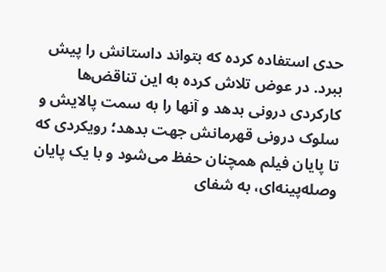حدی استفاده کرده که بتواند داستانش را پیش ببرد. در عوض تلاش کرده به این تناقض‌ها کارکردی درونی بدهد و آنها را به سمت پالایش و سلوک درونی قهرمانش جهت بدهد؛ رویکردی که تا پایان فیلم همچنان حفظ می‌شود و با یک پایان وصله‌پینه‌ای، به شفای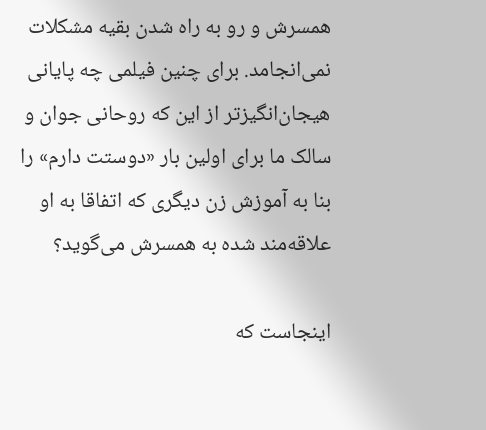همسرش و رو به راه شدن بقیه مشکلات نمی‌انجامد. برای چنین فیلمی چه پایانی هیجان‌انگیزتر از این که روحانی جوان و سالک ما برای اولین بار «دوستت دارم» را بنا به آموزش زن دیگری که اتفاقا به او علاقه‌مند شده به همسرش می‌گوید؟

اینجاست که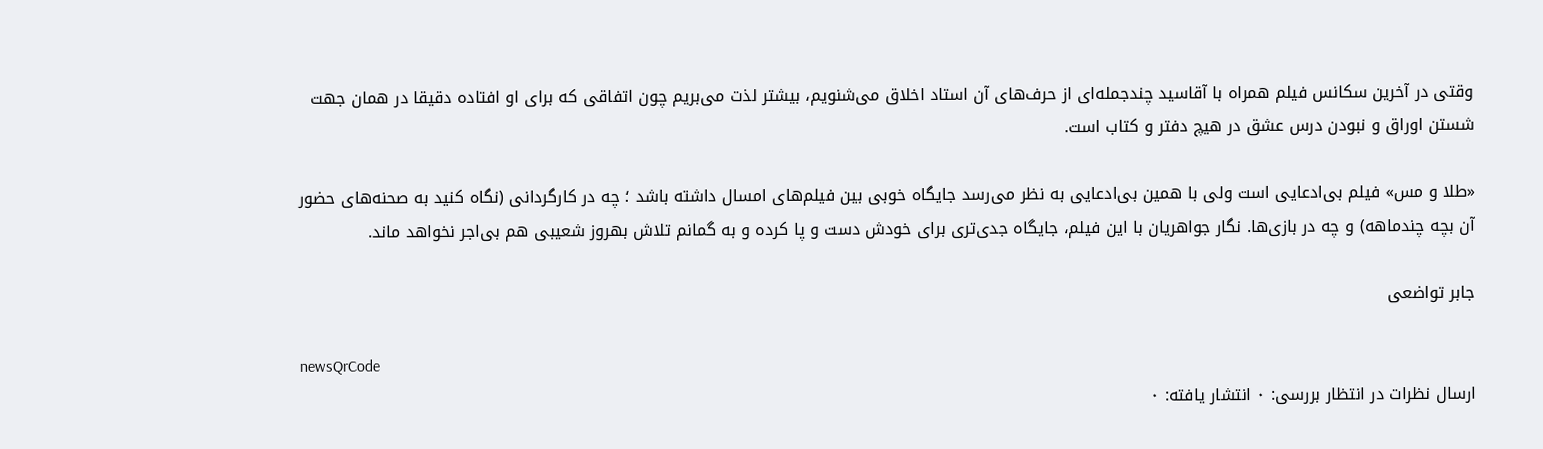وقتی در آخرین سکانس فیلم همراه با آقاسید چندجمله‌ای از حرف‌های آن استاد اخلاق می‌شنویم، بیشتر لذت می‌بریم چون اتفاقی که برای او افتاده دقیقا در همان جهت شستن اوراق و نبودن درس عشق در هیچ دفتر و کتاب است.

«طلا و مس» فیلم بی‌ادعایی است ولی با همین بی‌ادعایی به نظر می‌رسد جایگاه خوبی بین فیلم‌های امسال داشته باشد ؛ چه در کارگردانی (نگاه کنید به صحنه‌های حضور آن بچه چندماهه) و چه در بازی‌ها. نگار جواهریان با این فیلم، جایگاه جدی‌تری برای خودش دست و پا کرده و به گمانم تلاش بهروز شعیبی هم بی‌اجر نخواهد ماند.

جابر تواضعی

newsQrCode
ارسال نظرات در انتظار بررسی: ۰ انتشار یافته: ۰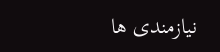نیازمندی ها